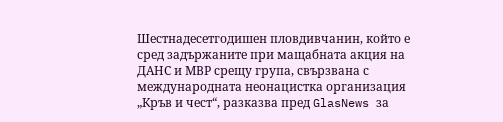Шестнадесетгодишен пловдивчанин, който е сред задържаните при мащабната акция на ДАНС и МВР срещу група, свързвана с международната неонацистка организация „Кръв и чест“, разказва пред GlasNews за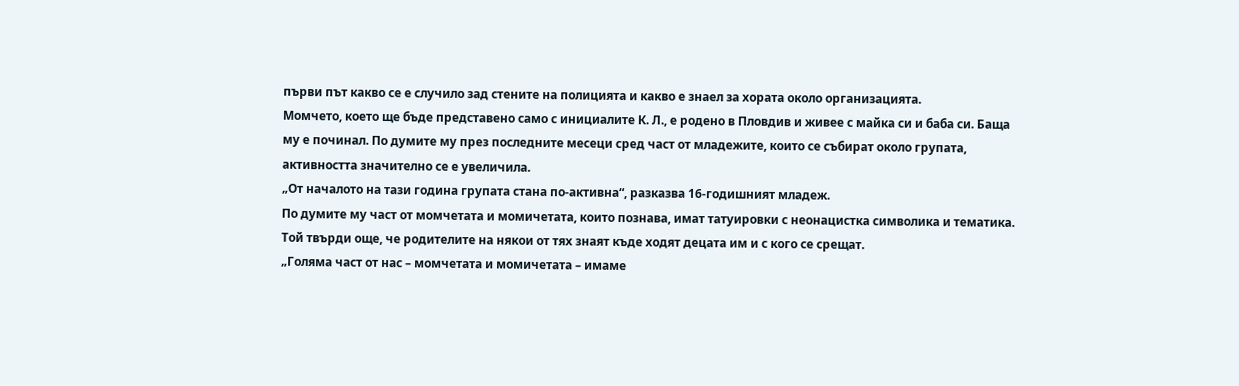първи път какво се е случило зад стените на полицията и какво е знаел за хората около организацията.
Момчето, което ще бъде представено само с инициалите К. Л., е родено в Пловдив и живее с майка си и баба си. Баща му е починал. По думите му през последните месеци сред част от младежите, които се събират около групата, активността значително се е увеличила.
„От началото на тази година групата стана по-активна“, разказва 16-годишният младеж.
По думите му част от момчетата и момичетата, които познава, имат татуировки с неонацистка символика и тематика. Той твърди още, че родителите на някои от тях знаят къде ходят децата им и с кого се срещат.
„Голяма част от нас – момчетата и момичетата – имаме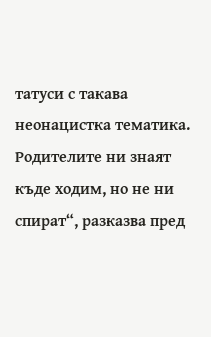татуси с такава неонацистка тематика. Родителите ни знаят къде ходим, но не ни спират“, разказва пред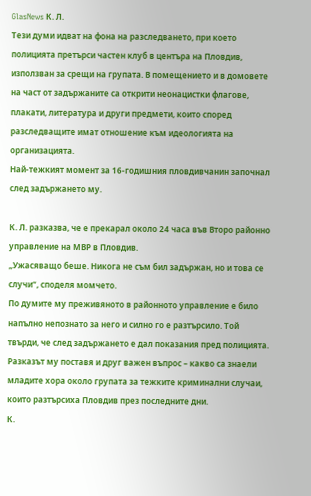GlasNews К. Л.
Тези думи идват на фона на разследването, при което полицията претърси частен клуб в центъра на Пловдив, използван за срещи на групата. В помещението и в домовете на част от задържаните са открити неонацистки флагове, плакати, литература и други предмети, които според разследващите имат отношение към идеологията на организацията.
Най-тежкият момент за 16-годишния пловдивчанин започнал след задържането му.

К. Л. разказва, че е прекарал около 24 часа във Второ районно управление на МВР в Пловдив.
„Ужасяващо беше. Никога не съм бил задържан, но и това се случи“, споделя момчето.
По думите му преживяното в районното управление е било напълно непознато за него и силно го е разтърсило. Той твърди, че след задържането е дал показания пред полицията.
Разказът му поставя и друг важен въпрос – какво са знаели младите хора около групата за тежките криминални случаи, които разтърсиха Пловдив през последните дни.
К.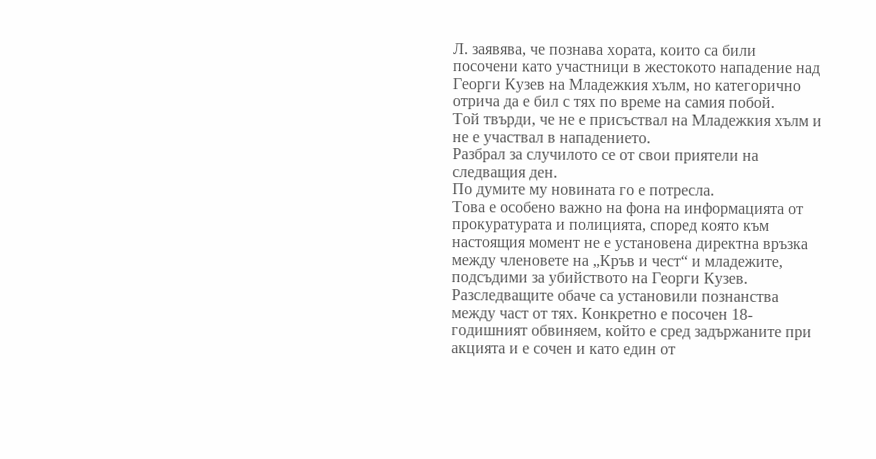Л. заявява, че познава хората, които са били посочени като участници в жестокото нападение над Георги Кузев на Младежкия хълм, но категорично отрича да е бил с тях по време на самия побой.
Той твърди, че не е присъствал на Младежкия хълм и не е участвал в нападението.
Разбрал за случилото се от свои приятели на следващия ден.
По думите му новината го е потресла.
Това е особено важно на фона на информацията от прокуратурата и полицията, според която към настоящия момент не е установена директна връзка между членовете на „Кръв и чест“ и младежите, подсъдими за убийството на Георги Кузев.
Разследващите обаче са установили познанства между част от тях. Конкретно е посочен 18-годишният обвиняем, който е сред задържаните при акцията и е сочен и като един от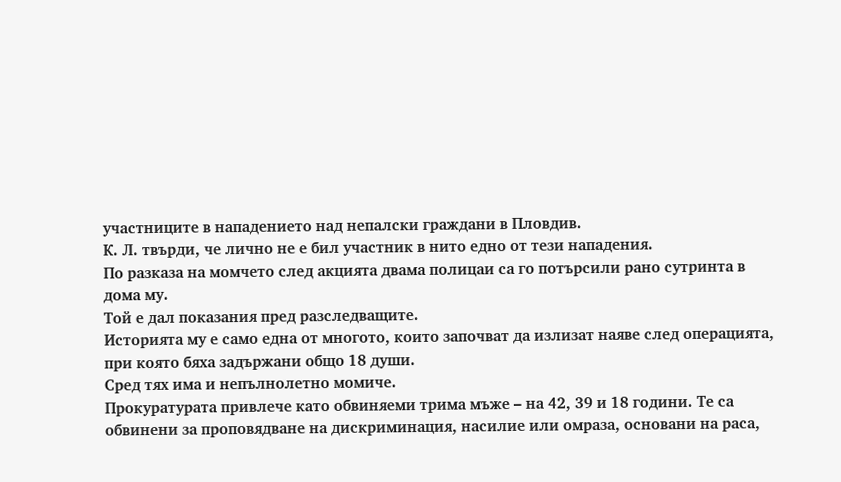участниците в нападението над непалски граждани в Пловдив.
К. Л. твърди, че лично не е бил участник в нито едно от тези нападения.
По разказа на момчето след акцията двама полицаи са го потърсили рано сутринта в дома му.
Той е дал показания пред разследващите.
Историята му е само една от многото, които започват да излизат наяве след операцията, при която бяха задържани общо 18 души.
Сред тях има и непълнолетно момиче.
Прокуратурата привлече като обвиняеми трима мъже – на 42, 39 и 18 години. Те са обвинени за проповядване на дискриминация, насилие или омраза, основани на раса,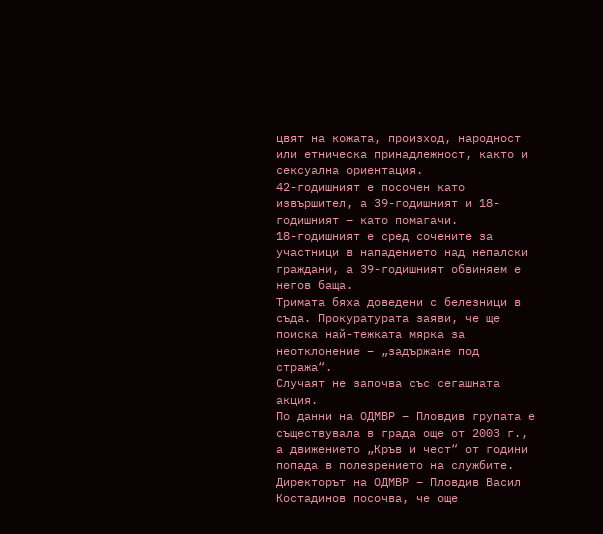цвят на кожата, произход, народност или етническа принадлежност, както и сексуална ориентация.
42-годишният е посочен като извършител, а 39-годишният и 18-годишният – като помагачи.
18-годишният е сред сочените за участници в нападението над непалски граждани, а 39-годишният обвиняем е негов баща.
Тримата бяха доведени с белезници в съда. Прокуратурата заяви, че ще поиска най-тежката мярка за неотклонение – „задържане под стража“.
Случаят не започва със сегашната акция.
По данни на ОДМВР – Пловдив групата е съществувала в града още от 2003 г., а движението „Кръв и чест“ от години попада в полезрението на службите.
Директорът на ОДМВР – Пловдив Васил Костадинов посочва, че още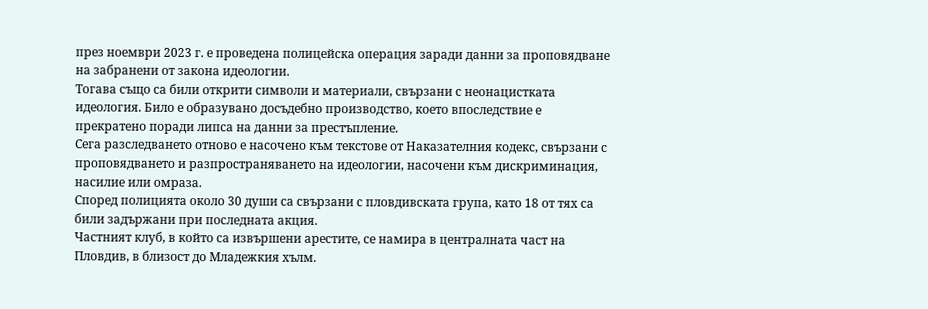през ноември 2023 г. е проведена полицейска операция заради данни за проповядване на забранени от закона идеологии.
Тогава също са били открити символи и материали, свързани с неонацистката идеология. Било е образувано досъдебно производство, което впоследствие е прекратено поради липса на данни за престъпление.
Сега разследването отново е насочено към текстове от Наказателния кодекс, свързани с проповядването и разпространяването на идеологии, насочени към дискриминация, насилие или омраза.
Според полицията около 30 души са свързани с пловдивската група, като 18 от тях са били задържани при последната акция.
Частният клуб, в който са извършени арестите, се намира в централната част на Пловдив, в близост до Младежкия хълм.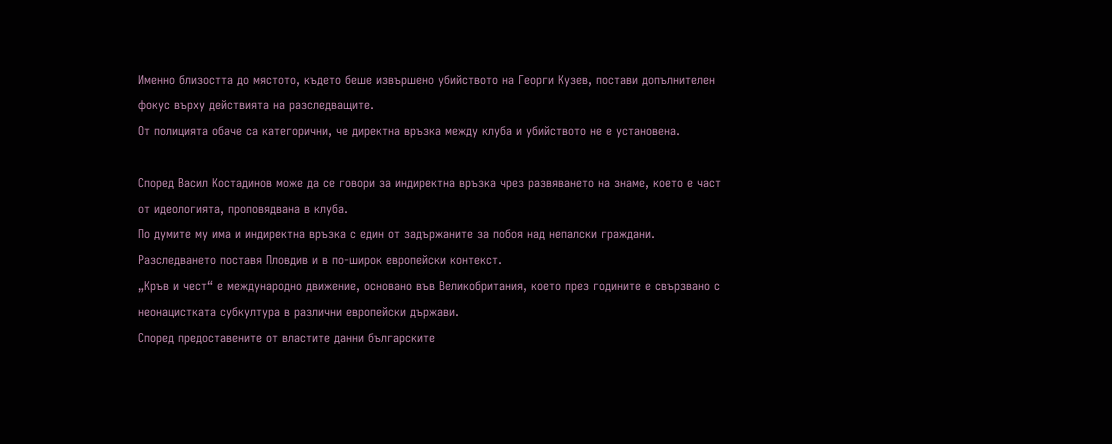Именно близостта до мястото, където беше извършено убийството на Георги Кузев, постави допълнителен фокус върху действията на разследващите.
От полицията обаче са категорични, че директна връзка между клуба и убийството не е установена.

Според Васил Костадинов може да се говори за индиректна връзка чрез развяването на знаме, което е част от идеологията, проповядвана в клуба.
По думите му има и индиректна връзка с един от задържаните за побоя над непалски граждани.
Разследването поставя Пловдив и в по-широк европейски контекст.
„Кръв и чест“ е международно движение, основано във Великобритания, което през годините е свързвано с неонацистката субкултура в различни европейски държави.
Според предоставените от властите данни българските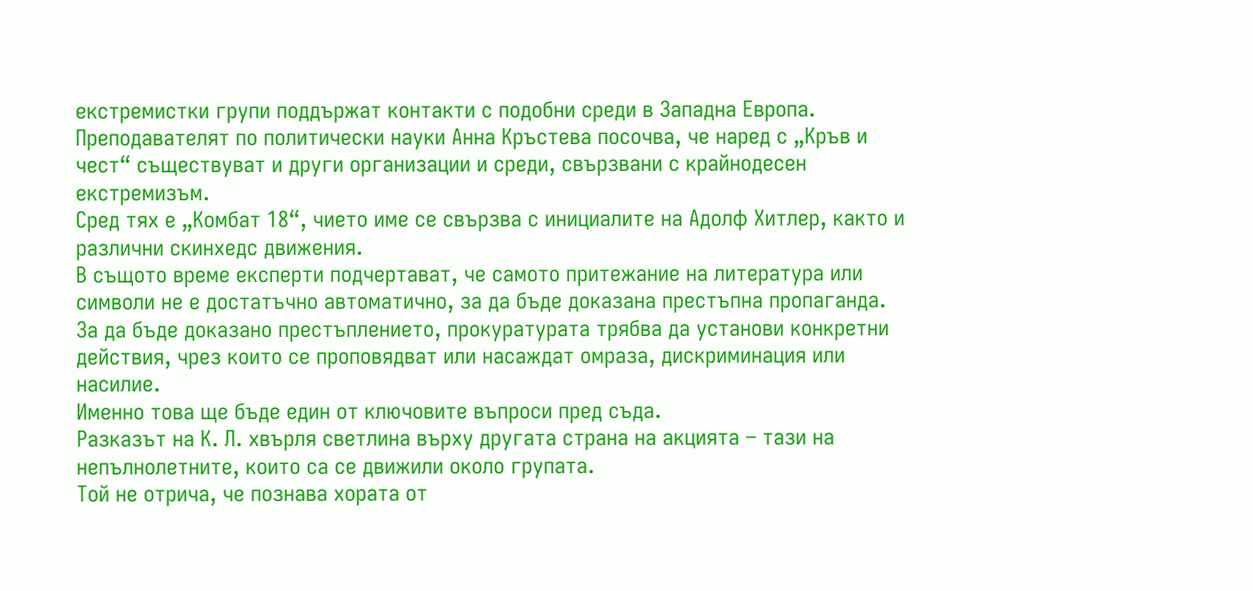екстремистки групи поддържат контакти с подобни среди в Западна Европа.
Преподавателят по политически науки Анна Кръстева посочва, че наред с „Кръв и чест“ съществуват и други организации и среди, свързвани с крайнодесен екстремизъм.
Сред тях е „Комбат 18“, чието име се свързва с инициалите на Адолф Хитлер, както и различни скинхедс движения.
В същото време експерти подчертават, че самото притежание на литература или символи не е достатъчно автоматично, за да бъде доказана престъпна пропаганда. За да бъде доказано престъплението, прокуратурата трябва да установи конкретни действия, чрез които се проповядват или насаждат омраза, дискриминация или насилие.
Именно това ще бъде един от ключовите въпроси пред съда.
Разказът на К. Л. хвърля светлина върху другата страна на акцията – тази на непълнолетните, които са се движили около групата.
Той не отрича, че познава хората от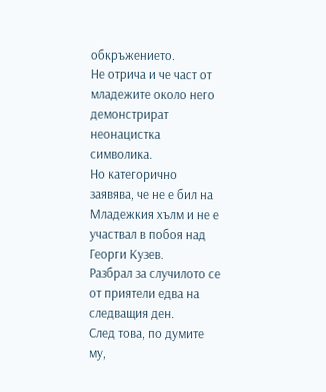обкръжението.
Не отрича и че част от младежите около него демонстрират неонацистка символика.
Но категорично заявява, че не е бил на Младежкия хълм и не е участвал в побоя над Георги Кузев.
Разбрал за случилото се от приятели едва на следващия ден.
След това, по думите му,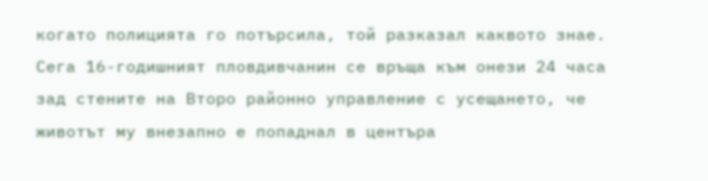когато полицията го потърсила, той разказал каквото знае.
Сега 16-годишният пловдивчанин се връща към онези 24 часа зад стените на Второ районно управление с усещането, че животът му внезапно е попаднал в центъра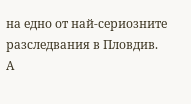на едно от най-сериозните разследвания в Пловдив.
А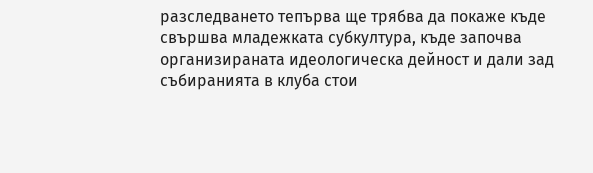разследването тепърва ще трябва да покаже къде свършва младежката субкултура, къде започва организираната идеологическа дейност и дали зад събиранията в клуба стои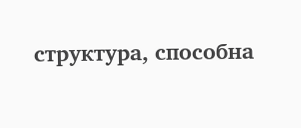структура, способна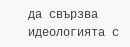да свързва идеологията с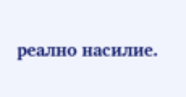реално насилие.